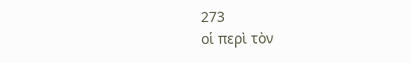273
οἱ περὶ τὸν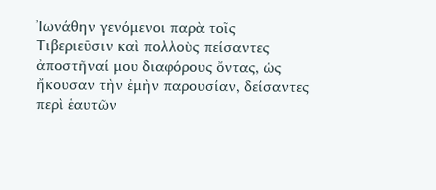Ἰωνάθην γενόμενοι παρὰ τοῖς Τιβεριεῦσιν καὶ πολλοὺς πείσαντες ἀποστῆναί μου διαφόρους ὄντας, ὡς ἤκουσαν τὴν ἐμὴν παρουσίαν, δείσαντες περὶ ἑαυτῶν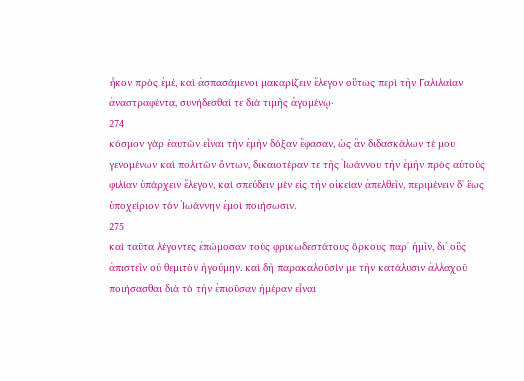ἧκον πρὸς ἐμέ, καὶ ἀσπασάμενοι μακαρίζειν ἔλεγον οὕτως περὶ τὴν Γαλιλαίαν ἀναστραφέντα, συνήδεσθαί τε διὰ τιμῆς ἀγομένῳ·
274
κόσμον γὰρ ἑαυτῶν εἶναι τὴν ἐμὴν δόξαν ἔφασαν, ὡς ἂν διδασκάλων τέ μου γενομένων καὶ πολιτῶν ὄντων, δικαιοτέραν τε τῆς Ἰωάννου τὴν ἐμὴν πρὸς αὐτοὺς φιλίαν ὑπάρχειν ἔλεγον, καὶ σπεύδειν μὲν εἰς τὴν οἰκείαν ἀπελθεῖν, περιμένειν δʼ ἕως ὑποχείριον τὸν Ἰωάννην ἐμοὶ ποιήσωσιν.
275
καὶ ταῦτα λέγοντες ἐπώμοσαν τοὺς φρικωδεστάτους ὅρκους παρʼ ἡμῖν, διʼ οὓς ἀπιστεῖν οὐ θεμιτὸν ἡγούμην. καὶ δὴ παρακαλοῦσίν με τὴν κατάλυσιν ἀλλαχοῦ ποιήσασθαι διὰ τὸ τὴν ἐπιοῦσαν ἡμέραν εἶναι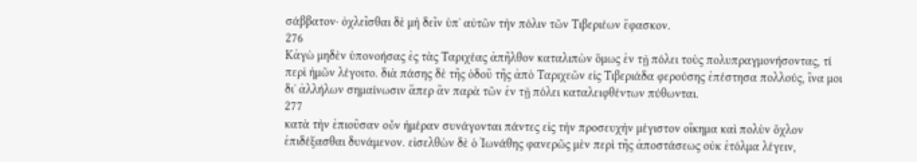σάββατον· ὀχλεῖσθαι δὲ μὴ δεῖν ὑπʼ αὐτῶν τὴν πόλιν τῶν Τιβεριέων ἔφασκον.
276
Κἀγὼ μηδὲν ὑπονοήσας ἐς τὰς Ταριχέας ἀπῆλθον καταλιπὼν ὅμως ἐν τῇ πόλει τοὺς πολυπραγμονήσοντας, τί περὶ ἡμῶν λέγοιτο. διὰ πάσης δὲ τῆς ὁδοῦ τῆς ἀπὸ Ταριχεῶν εἰς Τιβεριάδα φερούσης ἐπέστησα πολλούς, ἵνα μοι διʼ ἀλλήλων σημαίνωσιν ἅπερ ἂν παρὰ τῶν ἐν τῇ πόλει καταλειφθέντων πύθωνται.
277
κατὰ τὴν ἐπιοῦσαν οὖν ἡμέραν συνάγονται πάντες εἰς τὴν προσευχὴν μέγιστον οἴκημα καὶ πολὺν ὄχλον ἐπιδέξασθαι δυνάμενον. εἰσελθὼν δὲ ὁ Ἰωνάθης φανερῶς μὲν περὶ τῆς ἀποστάσεως οὐκ ἐτόλμα λέγειν,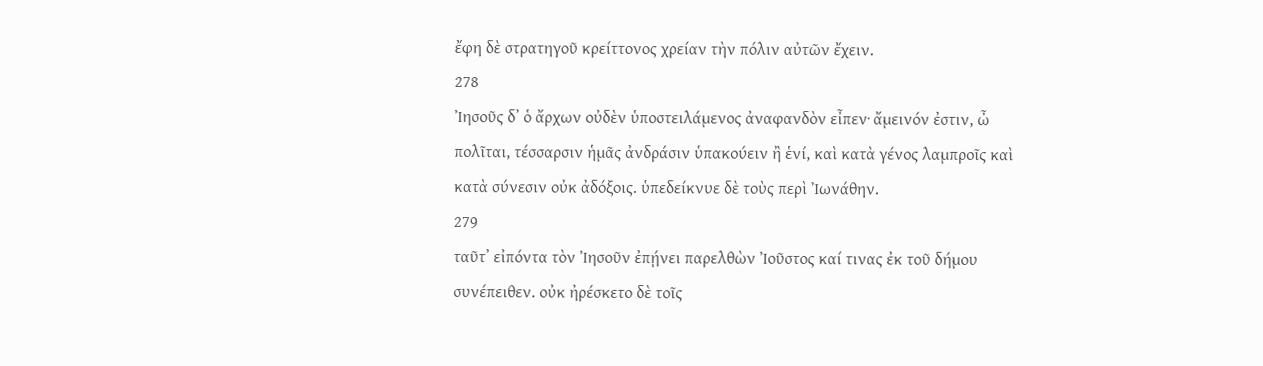ἔφη δὲ στρατηγοῦ κρείττονος χρείαν τὴν πόλιν αὐτῶν ἔχειν.
278
Ἰησοῦς δʼ ὁ ἄρχων οὐδὲν ὑποστειλάμενος ἀναφανδὸν εἶπεν· ἄμεινόν ἐστιν, ὦ πολῖται, τέσσαρσιν ἡμᾶς ἀνδράσιν ὑπακούειν ἢ ἑνί, καὶ κατὰ γένος λαμπροῖς καὶ κατὰ σύνεσιν οὐκ ἀδόξοις. ὑπεδείκνυε δὲ τοὺς περὶ Ἰωνάθην.
279
ταῦτʼ εἰπόντα τὸν Ἰησοῦν ἐπῄνει παρελθὼν Ἰοῦστος καί τινας ἐκ τοῦ δήμου συνέπειθεν. οὐκ ἠρέσκετο δὲ τοῖς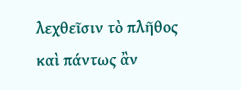λεχθεῖσιν τὸ πλῆθος καὶ πάντως ἂν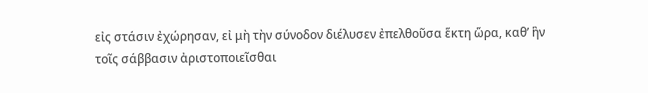εἰς στάσιν ἐχώρησαν, εἰ μὴ τὴν σύνοδον διέλυσεν ἐπελθοῦσα ἕκτη ὥρα, καθʼ ἣν τοῖς σάββασιν ἀριστοποιεῖσθαι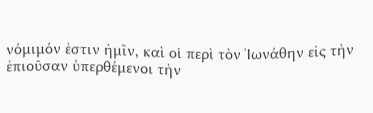νόμιμόν ἐστιν ἡμῖν, καὶ οἱ περὶ τὸν Ἰωνάθην εἰς τὴν ἐπιοῦσαν ὑπερθέμενοι τὴν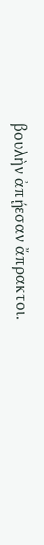βουλὴν ἀπῄεσαν ἄπρακτοι.